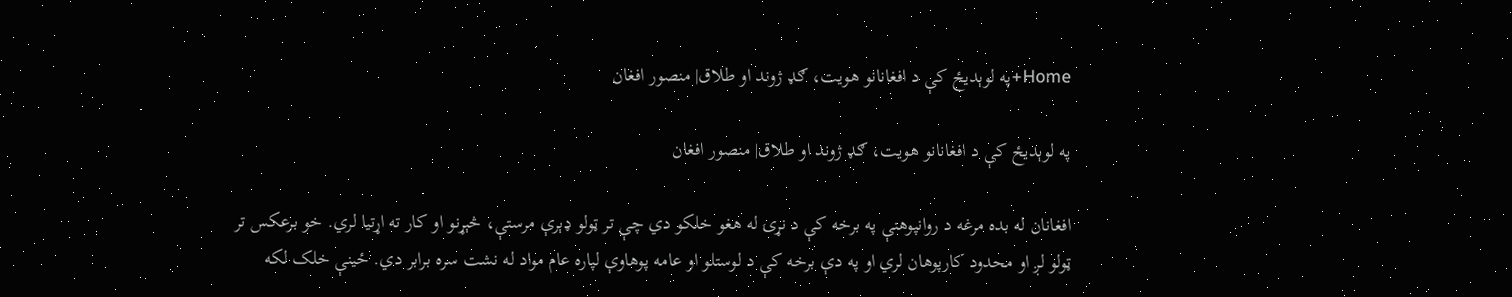Home+په لوېدیځ کې د افغانانو هویت، ګډ ژوند او طلاق| منصور افغان

په لوېدیځ کې د افغانانو هویت، ګډ ژوند او طلاق| منصور افغان

افغانان له بده مرغه د روانپوهنې په برخه کې د نړۍ له هغو خلکو دي چې تر ټولو ډېرې مرستې، څېړنو او کار ته اړتیا لري. خو برعکس تر ټولو لږ او محدود کارپوهان لري او په دې برخه کې د لوستلو او عامه پوهاوې لپاره عام مواد له نشت سره برابر دي. ځینې خلک لکه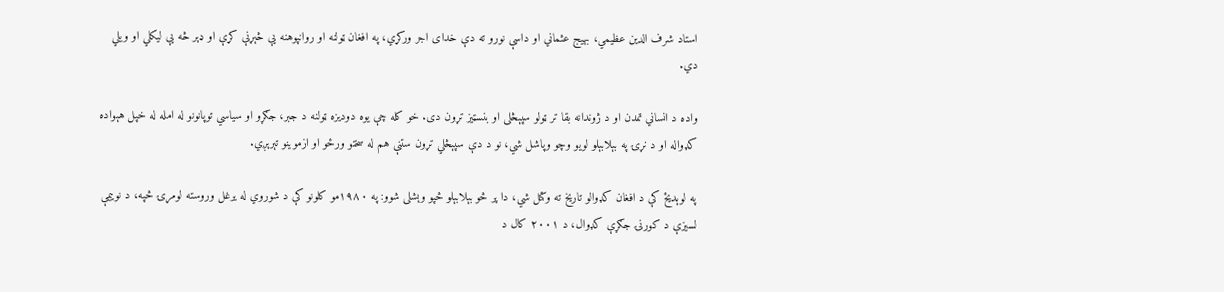استاد شرف الدین عظیمي، بهیج عثماني او داسې نورو ته دې خدای اجر ورکړي، په افغان ټولنه او روانپوهنه یې څېړنې کړې او ډېر څه یې لیکلي او ویلي دي.

واده د انساني تمدن او د ژوندانه بقا تر ټولو سپېڅلی او بنسټیز تړون دی. خو کله چې یوه دودیزه ټولنه د جبر، جګړو او سیاسي توپانونو له امله له خپل هېواده کډواله او د نړۍ په بېلابېلو لویو وچو وپاشل شي، نو د دې سپېڅلي تړون ستنې هم له سختو ورځو او ازموینو تېرېږي.

په لوېدیځ کې د افغان کډوالو تاریخ ته وکتل شي، دا پر څو بېلابېلو څپو وېشلی شوو: په ۱۹۸۰مو کلونو کې د شوروي له يرغل وروسته لومړۍ څپه، د نويیمې لسیزې د کورنۍ جګړې کډوال، د ۲۰۰۱ کال د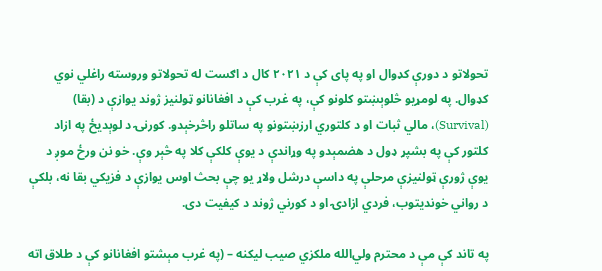تحولاتو د دورې کډوال او په پای کې د ۲۰۲۱ کال د اګست له تحولاتو وروسته راغلي نوي کډوال. په لومړیو څلوېښتو کلونو کې، په غرب کې د افغانانو ټولنیز ژوند یوازې د (بقا) (Survival)، مالي ثبات او د کلتوري ارزښتونو په ساتلو راڅرخېدو. کورنۍ د لوېدیځ په ازاد کلتور کې په بشپړ ډول د هضمېدو په وړاندې د یوې کلکې کلا په څېر وې. خو نن ورځ موږ د یوې ژورې ټولنیزې مرحلې په داسې درشل ولاړ یو چې بحث اوس یوازې د فزیکي بقا نه، بلکې د رواني خوندیتوب، فردي ازادۍ او د کورني ژوند د کیفیت دی.

په تاند کې مې د محترم ولي‌الله ملکزي صیب لیکنه – (په غرب مېشتو افغانانو کې د طلاق اته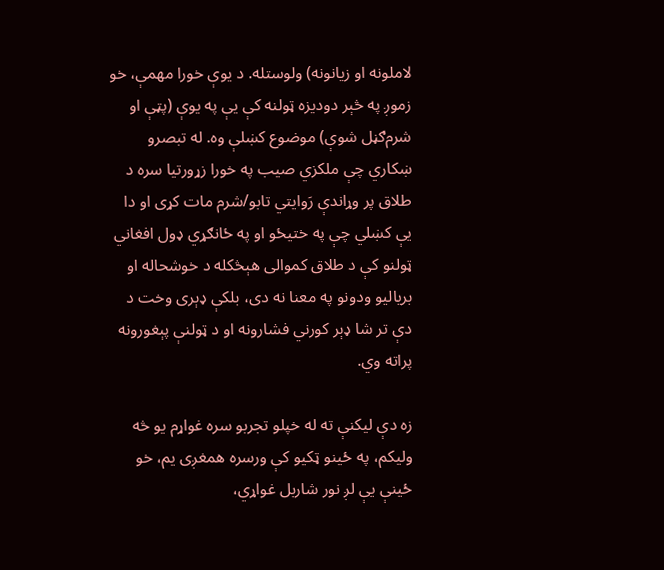لاملونه او زیانونه) ولوستله. د یوې خورا مهمې، خو زموږ په څېر دودیزه ټولنه کې یې په یوې (پټې او شرم‌ګڼل شوې) موضوع کښلې وه. له تبصرو ښکاري چې ملکزي صیب په خورا زړورتیا سره د طلاق پر وړاندې رَوایتي تابو/شرم مات کړی او دا یې کښلي چې په ختیځو او په ځانګړي ډول افغاني ټولنو کې د طلاق کموالی هېڅکله د خوشحاله او بریالیو ودونو په معنا نه دی، بلکې ډېری وخت د دې تر شا ډېر کورني فشارونه او د ټولنې پېغورونه پراته وي.

زه دې لیکنې ته له خپلو تجربو سره غواړم یو څه ولیکم، په ځینو ټکیو کې ورسره همغږی یم، خو ځینې یې لږ نور شاربل غواړي،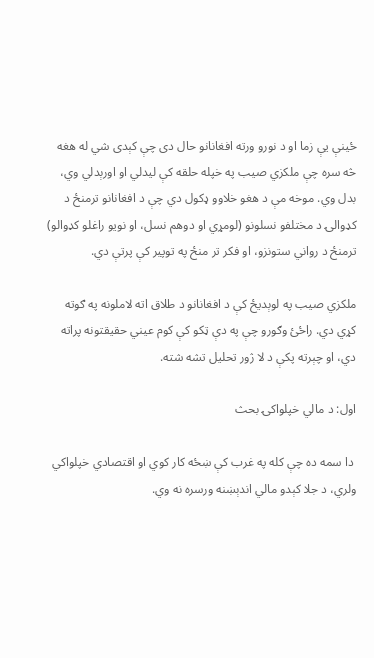ځینې یې زما او د نورو ورته افغانانو حال دی چې کېدی شي له هغه څه سره چې ملکزي صیب په خپله حلقه کې لیدلي او اورېدلي وي، بدل وي. موخه مې د هغو خلاوو ډکول دي چې د افغانانو ترمنځ د کډوالۍ د مختلفو نسلونو (لومړي او دوهم نسل، او نويو راغلو کډوالو) ترمنځ د رواني ستونزو، او فکر تر منځ په توپیر کې پرتې دي.

ملکزي صیب په لوېدیځ کې د افغانانو د طلاق اته لاملونه په ګوته کړي دي. راځئ وګورو چې په دې ټکو کې کوم عيني حقیقتونه پراته دي، او چېرته پکې د لا ژور تحلیل تشه شته.

اول: د مالي خپلواکۍ بحث

 دا سمه ده چې کله په غرب کې ښځه کار کوي او اقتصادي خپلواکي ولري، د جلا کېدو مالي اندېښنه ورسره نه وي.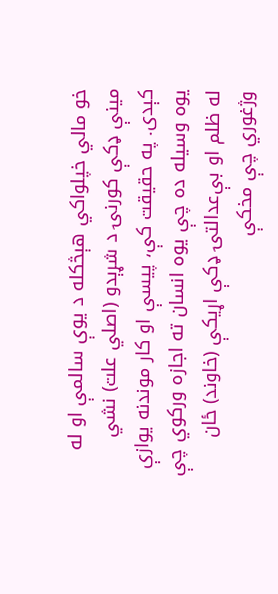خو مالي خپلواکي هېڅکله د یوې سالمې او له مینې ډکې کورنۍ د شړېدو (اصلي علت) نشي کېدی. په حقیقت کې، پیسې او کار موندنه یوازې یوه وسيله ده چې یوه انسان ته اجازه ورکوي چې له ظلم او بې‌عدالتۍ ډکې اړیکې (خاوند) ځان وژغوري چې مخکې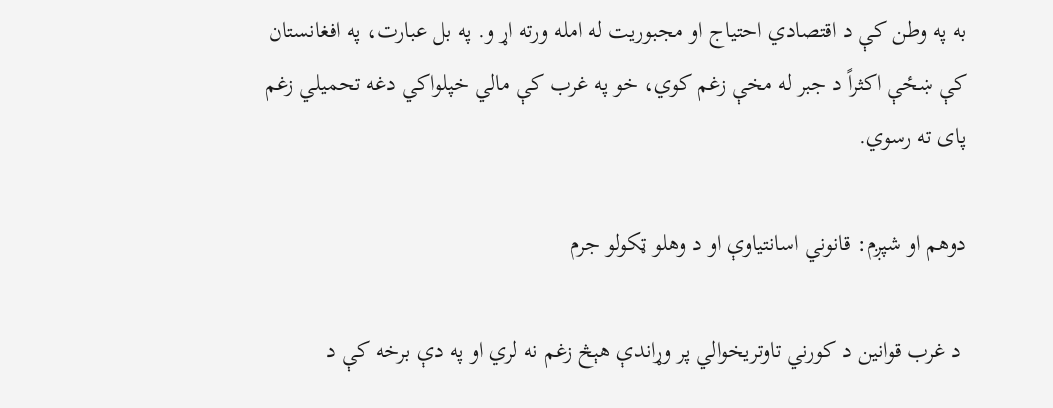به په وطن کې د اقتصادي احتیاج او مجبوریت له امله ورته اړ و. په بل عبارت، په افغانستان کې ښځې اکثراً د جبر له مخې زغم کوي، خو په غرب کې مالي خپلواکي دغه تحمیلي زغم پای ته رسوي.

دوهم او شپږم: قانوني اسانتیاوې او د وهلو ټکولو جرم

 د غرب قوانین د کورني تاوتریخوالي پر وړاندې هېڅ زغم نه لري او په دې برخه کې د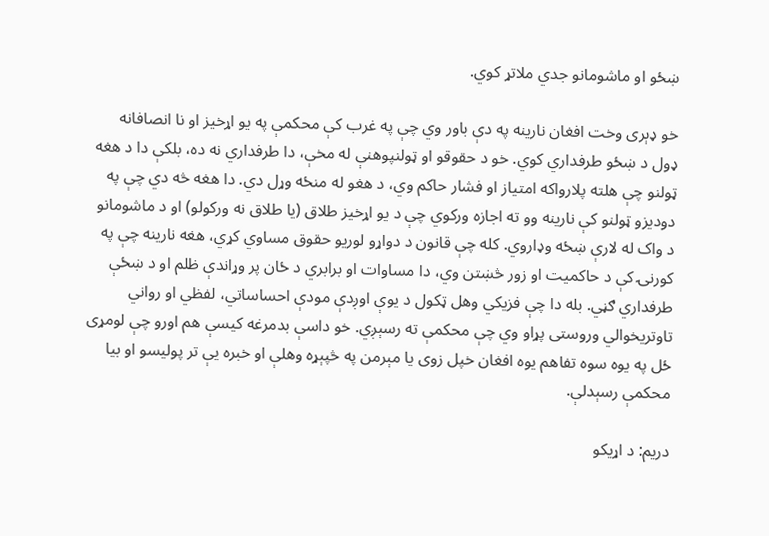ښځو او ماشومانو جدي ملاتړ کوي.

خو ډېری وخت افغان نارینه په دې باور وي چې په غرب کې محکمې په یو اړخیز او نا انصافانه ډول د ښځو طرفداري کوي. خو د حقوقو او ټولنپوهنې له مخې، دا طرفداري نه ده، بلکې دا د هغه ټولنو چې هلته پلارواکه امتیاز او فشار حاکم وي، د هغو له منځه وړل دي. دا هغه څه دي چې په دودیزو ټولنو کې نارینه وو ته اجازه ورکوي چې د یو اړخیز طلاق (یا طلاق نه ورکولو) او د ماشومانو د واک له لارې ښځه وډاروي. کله چې قانون د دواړو لوریو حقوق مساوي کړي، هغه نارینه چې په کورنۍ کې د حاکمیت او زور څښتن وي، دا مساوات او برابري د ځان پر وړاندې ظلم او د ښځې طرفداري ګڼي. بله دا چې فزیکي وهل ټکول د یوې اوږدې مودې احساساتي، لفظي او رواني تاوتریخوالي وروستی پړاو وي چې محکمې ته رسېږي. خو داسې بدمرغه کیسې هم اورو چې لومړی ځل په یوه سوه تفاهم یوه افغان خپل زوی یا مېرمن په څپېړه وهلې او خبره یې تر پولیسو او بیا محکمې رسېدلې.

دریم: د اړیکو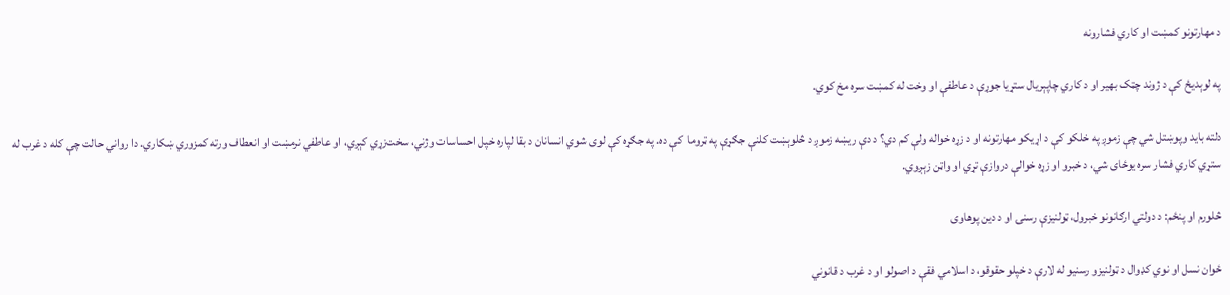د مهارتونو کمښت او کاري فشارونه

په لوېدیځ کې د ژوند چټک بهیر او د کاري چاپېریال ستړیا جوړې د عاطفې او وخت له کمښت سره مخ کوي.

دلته باید وپوښتل شي چې زموږ په خلکو کې د اړیکو مهارتونه او د زړه خواله ولې کم دي؟ د دې ریښه زموږ د څلوېښت کلنې جګړې په ټروما  کې ده. په جګړه کې لوی شوي انسانان د بقا لپاره خپل احساسات وژني، سخت‌زړي کېږي، او عاطفي نرمښت او انعطاف ورته کمزوري ښکاري. دا رواني حالت چې کله د غرب له ستړي کاري فشار سره یوځای شي، د خبرو او زړه خوالې دروازې تړي او واټن زېږوي.

څلورم او پنځم: د دولتي ارګانونو خبرول، ټولنیزې رسنۍ او د دین پوهاوی

ځوان نسل او نوي کډوال د ټولنیزو رسنیو له لارې د خپلو حقوقو، د اسلامي فقې د اصولو او د غرب د قانوني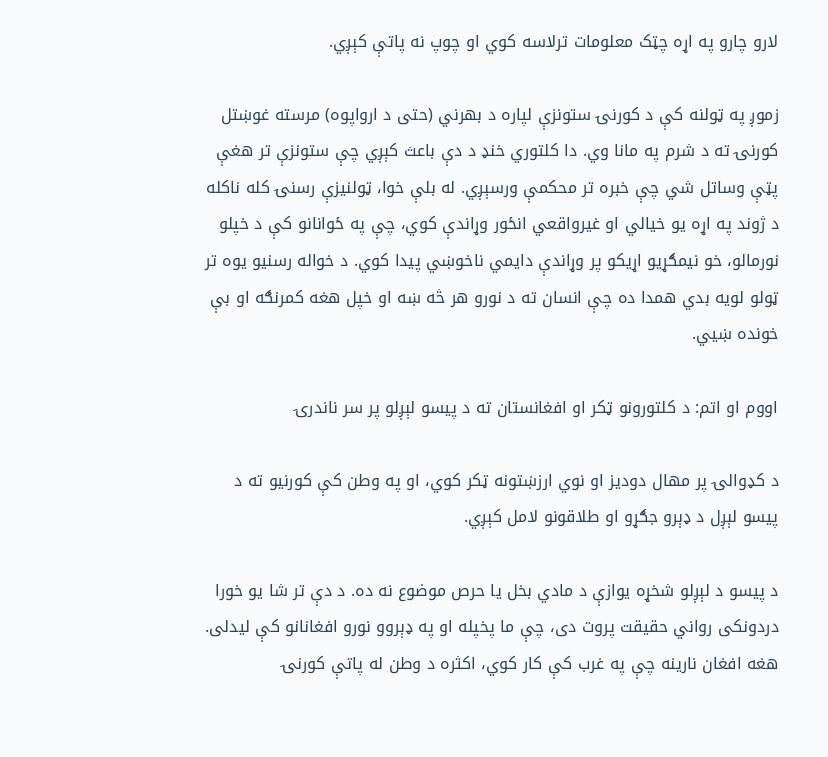لارو چارو په اړه چټک معلومات ترلاسه کوي او چوپ نه پاتې کېږي.

زموږ په ټولنه کې د کورنۍ ستونزې لپاره د بهرني (حتی د ارواپوه) مرسته غوښتل کورنۍ ته د شرم په مانا وي. دا کلتوري خنډ د دې باعث کېږي چې ستونزې تر هغې پټې وساتل شي چې خبره تر محکمې ورسېږي. له بلې خوا، ټولنیزې رسنۍ کله ناکله د ژوند په اړه یو خیالي او غیرواقعي انځور وړاندې کوي، چې په ځوانانو کې د خپلو نورمالو، خو نیمګړیو اړیکو پر وړاندې دایمي ناخوښي پیدا کوي. د خواله رسنیو یوه تر ټولو لویه بدي همدا ده چې انسان ته د نورو هر څه ښه او خپل هغه کمرنګه او بې خونده ښيي.

اووم او اتم: د کلتورونو ټکر او افغانستان ته د پیسو لېږلو پر سر ناندرۍ

د کډوالۍ پر مهال دودیز او نوي ارزښتونه ټکر کوي، او په وطن کې کورنیو ته د پیسو لېږل د ډېرو جګړو او طلاقونو لامل کېږي.

د پیسو د لېږلو شخړه یوازې د مادي بخل یا حرص موضوع نه ده. د دې تر شا یو خورا دردونکی رواني حقیقت پروت دی، چې ما پخپله او په ډېروو نورو افغانانو کې لیدلی. هغه افغان نارینه چې په غرب کې کار کوي، اکثره د وطن له پاتې کورنۍ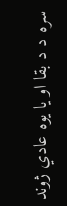سره د د بقا او یا یوه عادي ژوند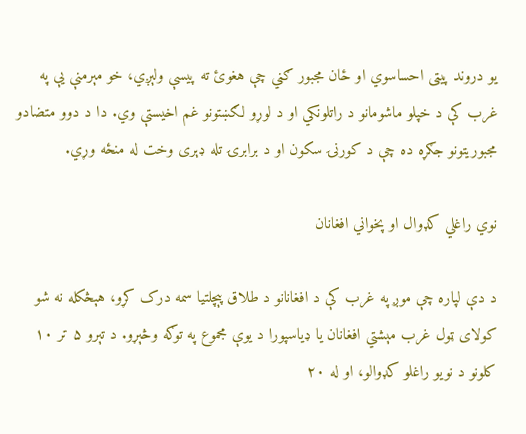یو دروند پیټی احساسوي او ځان مجبور ګڼي چې هغوئ ته پیسې ولېږي، خو مېرمنې یې په غرب کې د خپلو ماشومانو د راتلونکي او د لوړو لګښتونو غم اخیستې وي. دا د دوو متضادو مجبوریتونو جګړه ده چې د کورنۍ سکون او د برابرۍ تله ډېری وخت له منځه وړي.

نوي راغلي کډوال او پخواني افغانان

د دې لپاره چې موږ په غرب کې د افغانانو د طلاق پېچلتیا سمه درک کړو، هېڅکله نه شو کولای ټول غرب مېشتي افغانان یا ډیاسپورا د یوې مجموع په توګه وڅېړو. د تېرو ۵ تر ۱۰ کلونو د نويو راغلو کډوالو، او له ۲۰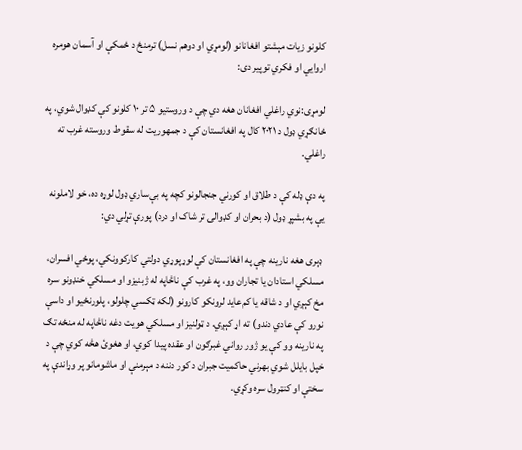کلونو زیات مېشتو افغانانو (لومړي او دوهم نسل) ترمنځ د ځمکې او آسمان هومره اروايي او فکري توپیر دی:

لومړی:نوي راغلي افغانان هغه دي چې د وروستیو ۵ تر ۱۰ کلونو کې کډوال شوي، په ځانګړي ډول د ۲۰۲۱ کال په افغانستان کې د جمهوریت له سقوط وروسته غرب ته راغلي.

په دې ډله کې د طلاق او کورني جنجالونو کچه په بې‌ساري ډول لوړه ده، خو لاملونه یې په بشپړ ډول (د بحران او کډوالۍ تر شاک او درد) پورې تړلي دي:

 ډېری هغه نارینه چې په افغانستان کې لوړپوړي دولتي کارکوونکي، پوځي افسران، مسلکي استادان یا تجاران وو، په غرب کې ناڅاپه له ژبنیزو او مسلکي خنډونو سره مخ کېږي او د شاقه یا کم‌عاید لرونکو کارونو (لکه ټکسي چلولو، پلورنځیو او داسې نورو کې عادي دندو) ته اړ کېږي. د ټولنیز او مسلکي هویت دغه ناڅاپه له منځه تګ په نارینه وو کې یو ژور رواني غبرګون او عقده پیدا کوي، او هغوئ هڅه کوي چې د خپل بایلل شوي بهرني حاکمیت جبران د کور دننه د مېرمنې او ماشومانو پر وړاندې په سختې او کنټرول سره وکړي.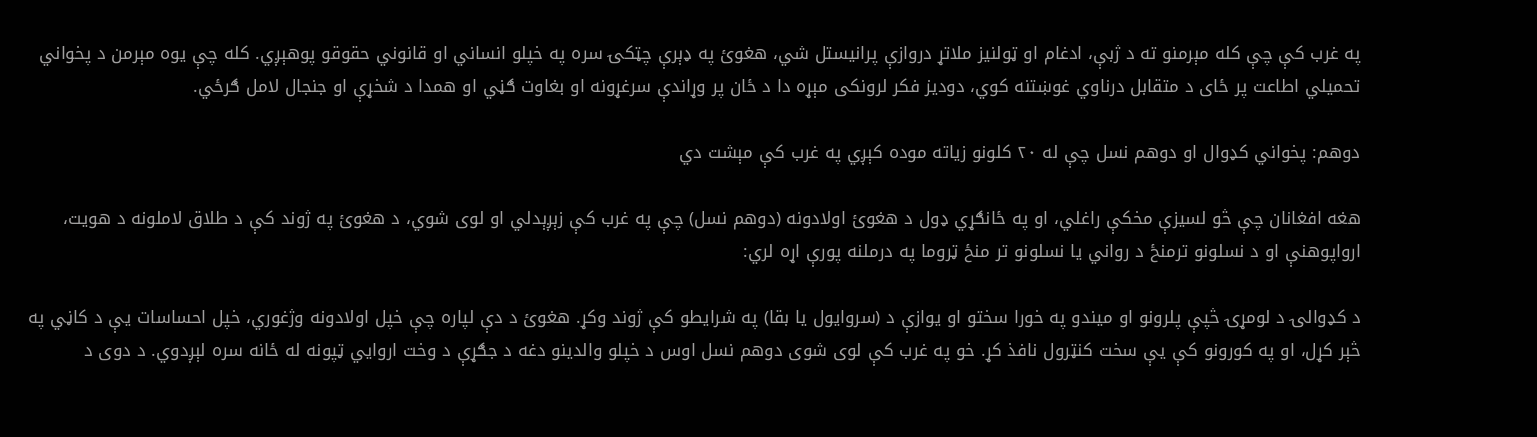په غرب کې چې کله مېرمنو ته د ژبې، ادغام او ټولنیز ملاتړ دروازې پرانیستل شي، هغوئ په ډېرې چټکۍ سره په خپلو انساني او قانوني حقوقو پوهېږي. کله چې یوه مېرمن د پخواني تحمیلي اطاعت پر ځای د متقابل درناوي غوښتنه کوي، دودیز فکر لرونکی مېړه دا د ځان پر وړاندې سرغړونه او بغاوت ګڼي او همدا د شخړې او جنجال لامل ګرځي.

دوهم: پخواني کډوال او دوهم نسل چې له ۲۰ کلونو زیاته موده کېږي په غرب کې مېشت دي

هغه افغانان چې څو لسیزې مخکې راغلي، او په ځانګړي ډول د هغوئ اولادونه (دوهم نسل) چې په غرب کې زېږېدلي او لوی شوي، د هغوئ په ژوند کې د طلاق لاملونه د هویت، ارواپوهنې او د نسلونو ترمنځ د رواني یا نسلونو تر منځ‌ ټروما په درملنه پورې اړه لري:

د کډوالۍ د لومړۍ څپې پلرونو او میندو په خورا سختو او یوازې د (سروایول یا بقا) په شرایطو کې ژوند وکړ. هغوئ د دې لپاره چې خپل اولادونه وژغوري، خپل احساسات یې د کاڼي په څېر کړل، او په کورونو کې یې سخت کنټرول نافذ کړ. خو په غرب کې لوی شوی دوهم نسل اوس د خپلو والدینو دغه د جګړې د وخت اروایي ټپونه له ځانه سره لېږدوي. د دوی د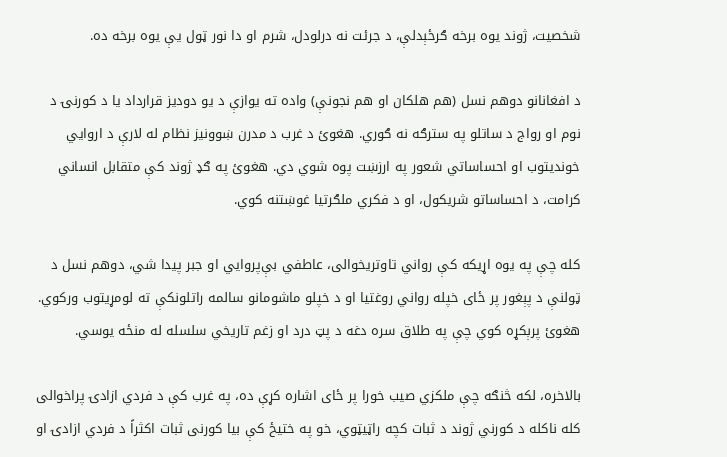شخصیت، ژوند یوه برخه ګرځېدلې، د جرئت نه درلودل، شرم او دا نور ټول یې یوه برخه ده.

د افغانانو دوهم نسل (هم هلکان او هم نجونې) واده ته یوازې د یو دودیز قرارداد یا د کورنۍ د نوم او رواج د ساتلو په سترګه نه ګوري. هغوئ د غرب د مدرن ښوونیز نظام له لارې د اروايي خوندیتوب او احساساتي شعور په ارزښت پوه شوي دي. هغوئ په ګډ ژوند کې متقابل انساني کرامت، د احساساتو شریکول، او د فکري ملګرتیا غوښتنه کوي.

کله چې په یوه اړیکه کې رواني تاوتریخوالی، عاطفي بې‌پروايي او جبر پیدا شي، دوهم نسل د ټولنې د پېغور پر ځای خپله رواني روغتیا او د خپلو ماشومانو سالمه راتلونکې ته لومړیتوب ورکوي. هغوئ پرېکړه کوي چې په طلاق سره دغه د پټ درد او زغم تاریخي سلسله له منځه یوسي.

بالاخره،‌ لکه څنګه چې ملکزي صیب خورا پر ځای اشاره کړې ده، په غرب کې د فردي ازادۍ پراخوالی کله ناکله د کورني ژوند د ثبات کچه راټیټوي، خو په ختیځ کې بیا کورنی ثبات اکثراً د فردي ازادۍ او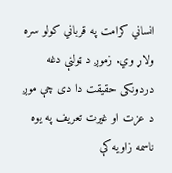انساني کرامت په قرباني کولو سره ولاړ وي. زموږ د ټولنې دغه دردونکی حقیقت دا دی چې موږ د عزت او غیرت تعریف په یوه ناسمه زاویه کې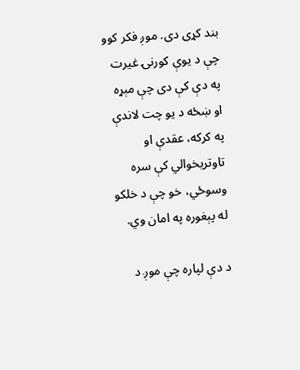بند کړی دی. موږ فکر کوو چې د یوې کورنۍ غیرت په دې کې دی چې مېړه او ښځه د یو چت لاندې په کرکه، عقدې او تاوتریخوالي کې سره وسوځي، خو چې د خلکو له پېغوره په امان وي.

د دې لپاره چې موږ د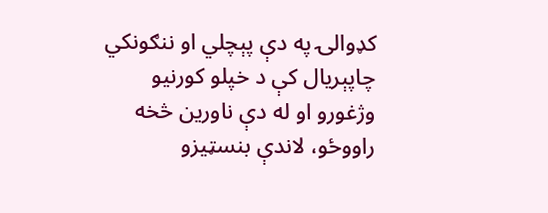کډوالۍ په دې پېچلي او ننګونکي چاپېریال کې د خپلو کورنیو وژغورو او له دې ناورین څخه راووځو، لاندې بنسټیزو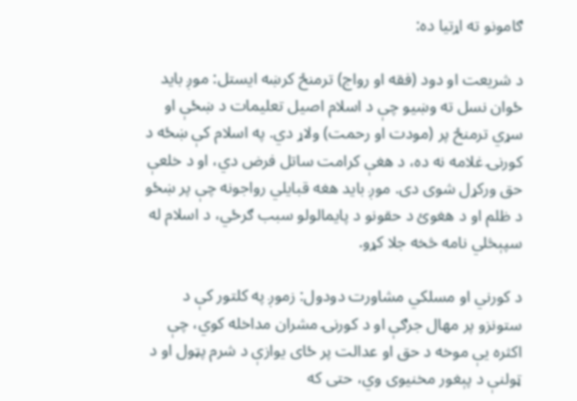ګامونو ته اړتیا ده:

د شريعت او دود (فقه او رواج) ترمنځ کرښه ایستل: موږ باید ځوان نسل ته وښیو چې د اسلام اصیل تعلیمات د ښځې او سړي ترمنځ پر (مودت او رحمت) ولاړ دي. په اسلام کې ښځه د کورنۍ غلامه نه ده، د هغې کرامت ساتل فرض دي، او د خلعې حق ورکړل شوی دی. موږ باید هغه قبایلي رواجونه چې پر ښځو د ظلم او د هغوئ د حقونو د پایمالولو سبب ګرځي، د اسلام له سپېڅلي نامه څخه جلا کړو.

د کورني او مسلکي مشاورت دودول: زموږ په کلتور کې د ستونزو پر مهال جرګې او د کورنۍ مشران مداخله کوي، چې اکثره یې موخه د حق او عدالت پر ځای یوازې د شرم پټول او د ټولنې د پېغور مخنیوی وي، حتی که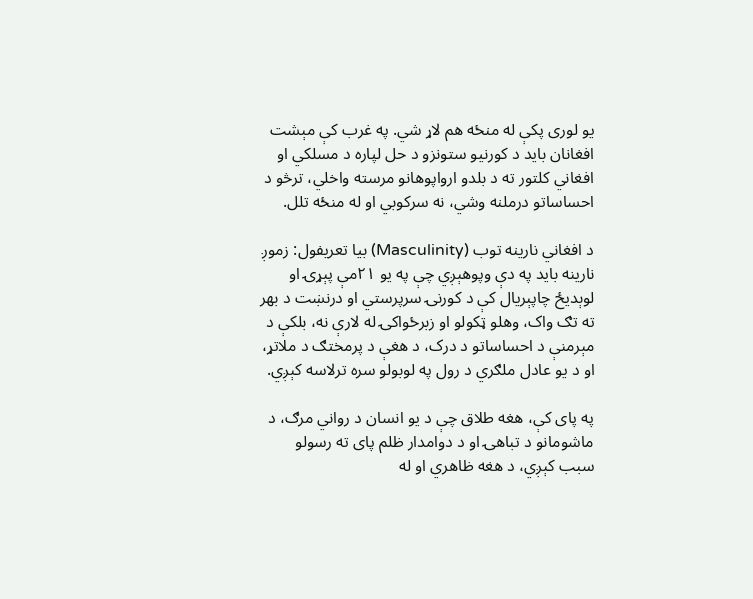یو لوری پکې له منځه هم لاړ شي. په غرب کې مېشت افغانان باید د کورنیو ستونزو د حل لپاره د مسلکي او افغاني کلتور ته د بلدو ارواپوهانو مرسته واخلي، ترڅو د احساساتو درملنه وشي، نه سرکوبي او له منځه تلل.

د افغاني نارینه توب (Masculinity) بیا تعریفول: زموږ نارینه باید په دې وپوهېږي چې په یو ۲۱مې پېړۍ او لوېدیځ چاپېریال کې د کورنۍ سرپرستي او درنښت د بهر ته تګ واک، وهلو ټکولو او زبرځواکۍ له لارې نه، بلکې د مېرمنې د احساساتو د درک، د هغې د پرمختګ د ملاتړ، او د یو عادل ملګري د رول په لوبولو سره ترلاسه کېږي.

په پای کې، هغه طلاق چې د یو انسان د رواني مرګ، د ماشومانو د تباهۍ او د دوامدار ظلم پای ته رسولو سبب کېږي، د هغه ظاهري او له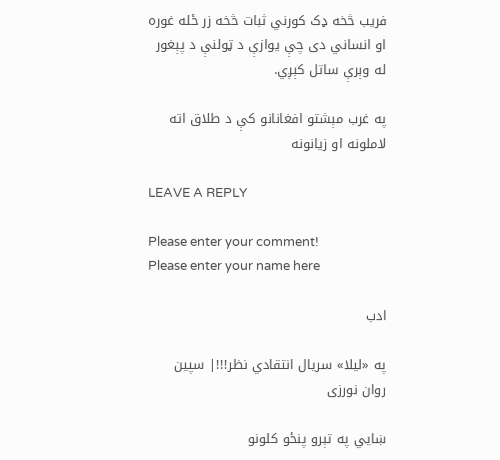فریب څخه ډک کورني ثبات څخه زر ځله غوره او انساني دی چې یوازې د ټولنې د پېغور له وېرې ساتل کېږي.

په غرب مېشتو افغانانو کې د طلاق اته لاملونه او زیانونه

LEAVE A REPLY

Please enter your comment!
Please enter your name here

ادب

په «ليلا» سريال انتقادي نظر!!!| سپين روان نورزی

ښايي په تېرو پنځو کلونو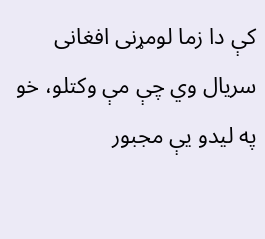کې دا زما لومړنی افغانی سريال وي چې مې وکتلو، خو په ليدو يې مجبور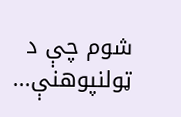شوم چې د ټولنپوهنې...